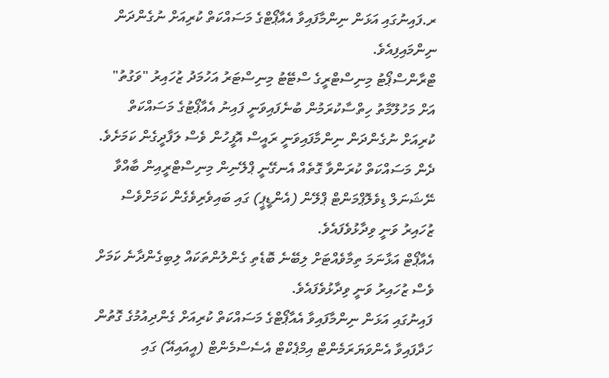ރ.ފައިނުގައި އަޅަން ނިންމާފައިވާ އެއާޕޯޓްގެ މަސައްކަތް ކުރިއަށް ނުގެންދަން ނިންމައިފިއެވެ.
ޓްރާންސްޕޯޓު މިނިސްޓްރީގެ ސްޓޭޓު މިނިސްޓަރު އަހުމަދު ޒުހައިރު "ވަގުތު" އަށް މަހުލޫމާތު ހިތްސާކުރަމުން ބުނެފައިވަނީ ފައިނު އެއާޕޯޓުގެ މަސައްކަތް ކުރިއަށް ނުގެންދަން ނިންމާފައިވަނީ ރައީސް އޮފީހުން ވެސް ލަފާދީގެން ކަމަށެވެ. ދެން މަސައްކަތް ކުރަންވާ ގޮތެއް އެނގޭނީ ޕްލޭނިން މިނިސްޓްރީއިން ބާއްވާ ނޭޝަނަލް ޑިވެލޮޕްމަންޓް ޕްލޭން (އެންޑީޕީ) ގައި ބައިވެރިވެގެން ކަމަށްވެސް ޒުހައިރު ވަނީ ވިދާޅުވެފައެވެ.
އެއާޕޯޓް އަޅާނަމަ ތިމާވެއްޓަށް ލިބޭނެ ބޮޑެތި ގެންލުންތަކައް ލިބިގެންދާނެ ކަމަށް ވެސް ޒުހައިރު ވަނީ ވިދާޅުވެފައެވެ.
ފައިނުގައި އަޅަން ނިންމާފައިވާ އެއާޕޯޓްގެ މަސައްކަތް ކުރިއަށް ގެންދިއުމުގެ ގޮތުން ހަދާފައިވާ އެންވަޔަރަމެންޓް އިމްޕެކްޓް އެސެސްމެންޓް (އީއައިއޭ) ގައި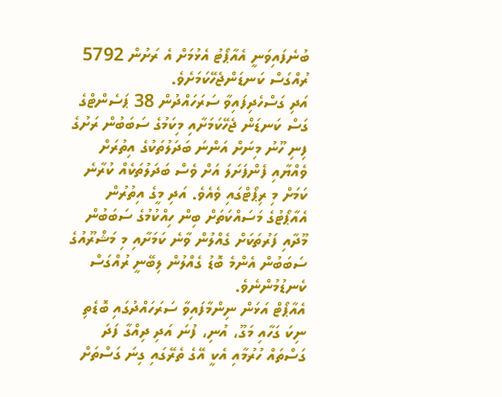ބުނެފައިވަނީ އެއާޕޯޓު އެޅުމަށް އެ ރަށުން 5792 ރުއްގަސް ކަނޑަންޖެހޭކަމަށެވެ.
އަދި ގަސްހެދިފައިވާ ސަރަހައްދުން 38 ޕަސެންޓްގެ ގަސް ކަނޑަން ޖެހޭކަމަށާއި މިކަމުގެ ސަބަބުން ރަށުގެ ފިނި ހޫނު މިނަށް އަންނަ ބަދަލުތަކުގެ އިތުރަށް ވެއްޔާއި ފެންފަށަލަ އަށް ވެސް ބަދަލުތަކެއް ކުރާނެ ކަމަށް މި ރިޕޯޓްގައި ވެއެވެ. އަދި މީގެ އިތުރުން އެއާޕޯޓުގެ މަސައްކަތަށް ބިން ހިއްކުމުގެ ސަބަބުން މޫދާއި ފަރުތަކަށް ގެއްލުން ވާނެ ކަމަށާއި މި މަޝްރޫއުގެ ސަބަބުން އެންމެ ބޮޑު ގެއްލުން ލިބޭނީ ރުއްގަސް ކެނޑުމުންނެވެ.
އެއާޕޯޓް އަޅަން ނިންމާފައިވާ ސަރަހައްދުގައި ބޮޑެތި ނިކަ ގަހާއި މަގޫ، އުނި، ފުނަ އަދި ދިއްގާ ފަދަ ގަސްތައް ހުރުމާއި އެކީ އޭގެ ތެރޭގައި ގިނަ ގަސްތަށް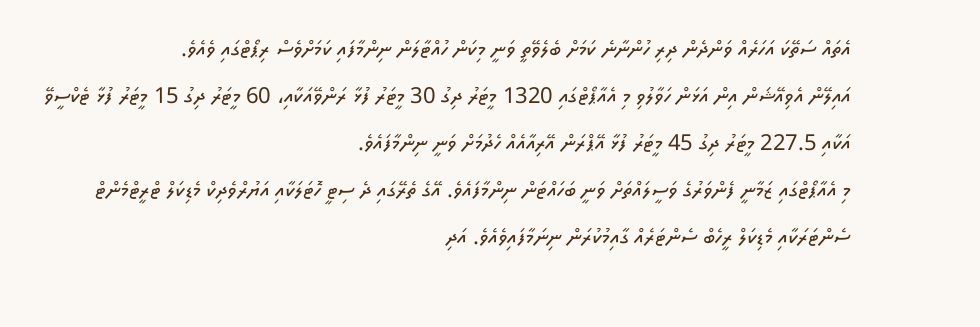އެތައް ސަތޭކަ އަހަރެއް ވަންދެން ދިރި ހުންނާނެ ކަމަށް ބެލެވޭތީ ވަނީ މިކަން ހުއްޓާލަން ނިންމާފައި ކަމަށްވެސް ރިޕޯޓްގައި ވެއެވެ.
އައިލޭން އެވިއޭޝަން އިން އަޅަން ހަވާލުވި މި އެއާޕޯޓްގައި 1320 މީޓަރު ދިގު 30 މީޓަރު ފުޅާ ރަންވޭއަކާއި، 60 މީޓަރު ދިގު 15 މީޓަރު ފުޅާ ޓެކްސީވޭ އަކާއި 227.5 މީޓަރު ދިގު 45 މީޓަރު ފުޅާ އޭޕްރަން އޭރިއާއެއް ހެދުމަށް ވަނީ ނިންމާފައެވެ.
މި އެއާޕޯޓްގައި ޒަމާނީ ފެންވަރުގެ ވަސީލައްތަށް ވަނީ ބަހައްޓަން ނިންމާފައެވެ. އޭގެ ތެރޭގައި ދެ ސިޓީ ހޮޓަލަކާއި އަޔުރްވެދިކް މެޑިކަލް ޓްރީޓްމެންޓް ސެންޓަރަކާއި މެޑިކަލް ރީހެބް ސެންޓަރެއް ގާއިމުކުރަން ނިނަމާފައިވެއެވެ. އަދި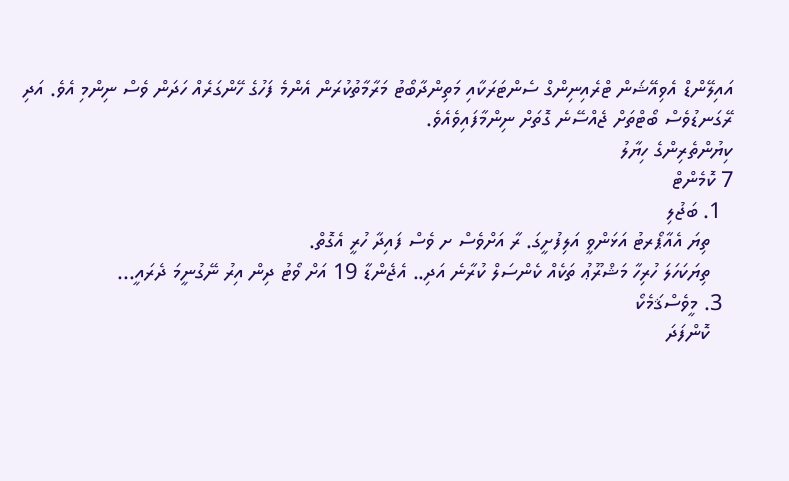އައިލޭންޑް އެވިއޭޝަން ޓްރެއިނިންގް ސެންޓަރަކާއި މަތިންދާބޯޓު މަރާމާތުކުރަން އެންމެ ފަހުގެ ހޭންގަރެއް ހަދަން ވެސް ނިންމި އެވެ. އަދި ރޭގަނޑުވެސް ބޯޓްތަށް ޖެއްސޭނެ ގޮތަށް ނިންމާފައިވެއެވެ.
ކިޔުންތެރިންގެ ހިޔާލު
7 ކޮމެންޓް
  1. ބަޖުލި
    ތިޔަ އެއާޕޯރޓު އަޅަންވީ އަލިފުށީގަ. ރާ އަށްވެސް ށ ވެސް ފައިދާ ހުރީ އެގޮތް.
    ތިޔަކަހަލަ ހުރިހާ މަޝްރޫޢު ތަކެއް ކެންސަލް ކުރާނެ އަދި.. އެޖެންޑާ 19 އަށް ވޯޓު ދިން އިރު ނޭގުނީމަ ދެރައީ...
  3. މީވެސްޤަމެކޯ
    ކޮންފަދަ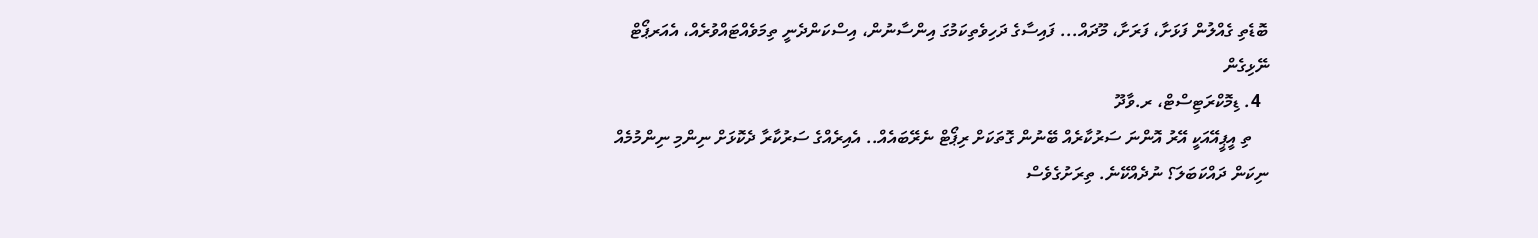ބޮޑެތި ގެއްލުން ފަޅަށާ، ފަރަށާ، މޫދައް... ފައިސާގެ ދަހިވެތިކަމުގަ އިންސާނުން، އިސްކަންދެނީ ތިމަވެއްޓައްވުރެއް، އެއަރޕޯޓް ނޭޅިގެން
  4. ޑިމޮކްރަޓިސްޓް، ރ.ވާދޫ
    ތި އީޕީއޭއަކީ އޭރު އޮންނަ ސަރުކާރެއް ބޭނުން ގޮތަކަށް ރިޕޯޓް ނެރޭބައެއް.. އެއިރެއްގެ ސަރުކާރާ ދެކޮޅަށް ނިންމި ނިންމުމެއް ނިކަން ދައްކަބަލަ؟ ނުދެއްކޭނެ. ތިރަށުގެވެސް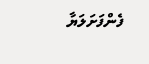ފެންފަށަލަޔާ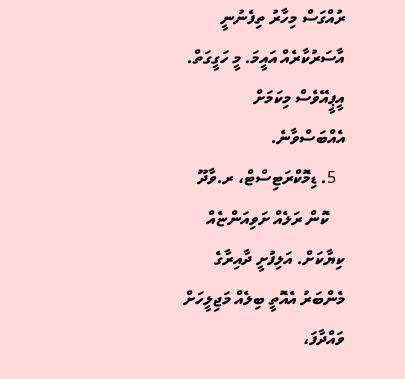ރުއްގަސް މިހާރު ތިފެނުނީ އާސަރުކާރެއް އައީމަ. މީ ހަގީގަތް. އީޕީއޭވެސް މިކަމަށް އެއްބަސްވާނެ.
  5. ޑިމޮކްރަޓިސްޓް، ރ.ވާދޫ
    ކޮން ރަލެއް ށަވިއަންޏެއް ކިޔާކަށް. އަލިފުށީ ދާއިރާގެ މެންބަރު އެއޮތީ ބިލެއް މަޖިލީހަށް ވައްދާފަ،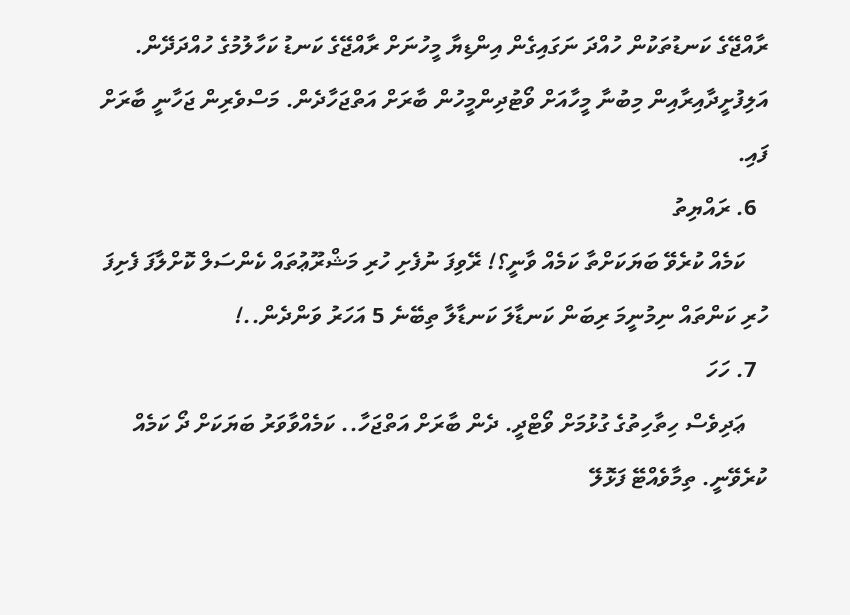ރާއްޖޭގެ ކަނޑުތަކުން ހުއްދަ ނަގައިގެން އިންޑިޔާ މީހުނަށް ރާއްޖޭގެ ކަނޑު ކަހާލުމުގެ ހުއްދަދޭން. އަލިފުށީދާއިރާއިން މިބުނާ މީހާއަށް ވޯޓުދިންމީހުން ބާރަށް އަތްޖަހާދެން. މަސްވެރިން ޖަހާނީ ބާރަށް ފައި.
  6. ރައްޔިތު
    ކަމެއް ކުރެވޭ ބަޔަކަށްތާ ކަމެއް ވާނީ؟! ރޭވިފަ ނުފެށި ހުރި މަޝްރޫޢުތައް ކެންސަލް ކޮށްލާފަ ފެށިފަ ހުރި ކަންތައް ނިމުނީމަ ރިބަން ކަނޑާލަ ކަނޑާލާ ތިބޭނެ 5 އަހަރު ވަންދެން..!
  7. ހަހަ
    ޢަދިވެސް ހިތާހިތުގެ ގުޅުމަށް ވޯޓްދީ. ދެން ބާރަށް އަތްޖަހާ.. ކަމެއްވާވަރު ބަޔަކަށް ދޯ ކަމެއް ކުރެވޭނީ. ތިމާވެއްޓޭ ފަޅޮލޭ